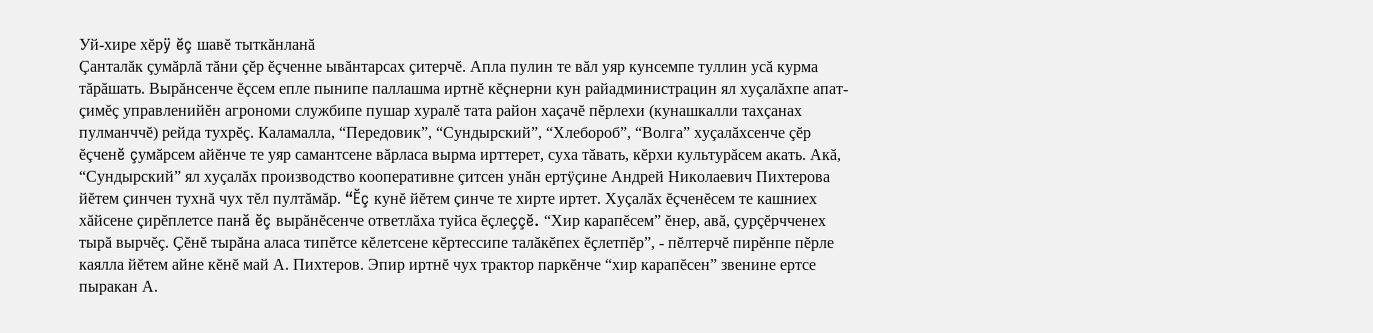Уй-хире хĕрÿ ĕç шавĕ тыткăнланă
Çанталăк çумăрлă тăни çĕр ĕçченне ывăнтарсах çитерчĕ. Апла пулин те вăл уяр кунсемпе туллин усă курма тăрăшать. Вырăнсенче ĕçсем епле пынипе паллашма иртнĕ кĕçнерни кун райадминистрацин ял хуçалăхпе апат-çимĕç управленийĕн агрономи службипе пушар хуралĕ тата район хаçачĕ пĕрлехи (кунашкалли тахçанах пулманччĕ) рейда тухрĕç. Каламалла, “Передовик”, “Сундырский”, “Хлебороб”, “Волга” хуçалăхсенче çĕр ĕçченĕ çумăрсем айĕнче те уяр самантсене вăрласа вырма ирттерет, суха тăвать, кĕрхи культурăсем акать. Акă, “Сундырский” ял хуçалăх производство кооперативне çитсен унăн ертÿçине Андрей Николаевич Пихтерова йĕтем çинчен тухнă чух тĕл пултăмăр. “Ĕç кунĕ йĕтем çинче те хирте иртет. Хуçалăх ĕçченĕсем те кашниех хăйсене çирĕплетсе панă ĕç вырăнĕсенче ответлăха туйса ĕçлеççĕ. “Хир карапĕсем” ĕнер, авă, çурçĕрчченех тырă вырчĕç. Çĕнĕ тырăна аласа типĕтсе кĕлетсене кĕртессипе талăкĕпех ĕçлетпĕр”, - пĕлтерчĕ пирĕнпе пĕрле каялла йĕтем айне кĕнĕ май А. Пихтеров. Эпир иртнĕ чух трактор паркĕнче “хир карапĕсен” звенине ертсе пыракан А.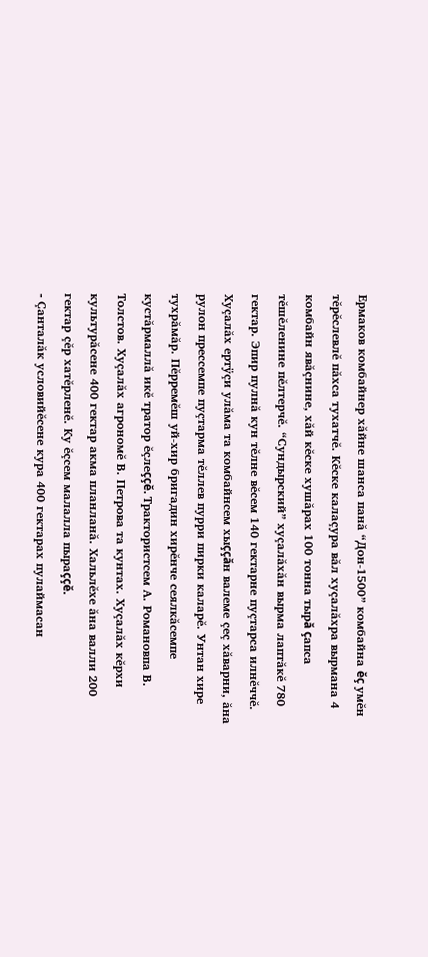Ермаков комбайнер хăйне шанса панă “Дон-1500” комбайна ĕç умĕн тĕрĕслевлĕ пăхса тухатчĕ. Кĕске калаçура вăл хуçалăхра вырмана 4 комбайн явăçнине, хăй кĕске хушăрах 100 тонна тырă çапса тĕшĕленине пĕлтерчĕ. “Сундырский” хуçалăхăн вырма лаптăкĕ 780 гектар. Эпир пулнă кун тĕлне вĕсем 140 гектарне пуçтарса илнĕччĕ. Хуçалăх ертÿçи улăма та комбайнсем хыççăн валеме çеç хăварни, ăна рулон прессемпе пуçтарма тĕллев пурри пирки каларĕ. Унтан хире тухрăмăр. Пĕрремĕш уй-хир бригадин хирĕнче сеялкăсемпе кустăрмаллă икĕ тратор ĕçлеççĕ. Трактористсем А. Романовпа В. Толстов. Хуçалăх агрономĕ В. Петрова та кунтах. Хуçалăх кĕрхи культурăсене 400 гектар акма планланă. Хальлĕхе ăна валли 200 гектар çĕр хатĕрленĕ. Ку ĕçсем малалла пыраççĕ.
- Çанталăк условийĕсене кура 400 гектарах пулаймасан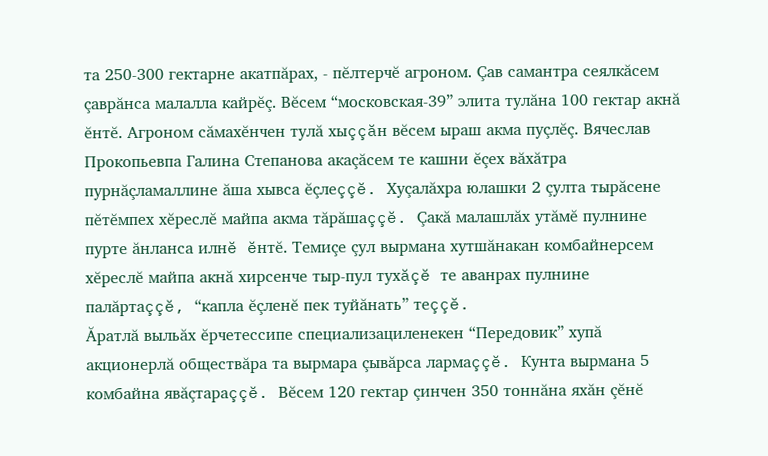та 250-300 гектарне акатпăрах, - пĕлтерчĕ агроном. Çав самантра сеялкăсем çаврăнса малалла кайрĕç. Вĕсем “московская-39” элита тулăна 100 гектар акнă ĕнтĕ. Агроном сăмахĕнчен тулă хыççăн вĕсем ыраш акма пуçлĕç. Вячеслав Прокопьевпа Галина Степанова акаçăсем те кашни ĕçех вăхăтра пурнăçламаллине ăша хывса ĕçлеççĕ. Хуçалăхра юлашки 2 çулта тырăсене пĕтĕмпех хĕреслĕ майпа акма тăрăшаççĕ. Çакă малашлăх утăмĕ пулнине пурте ăнланса илнĕ ĕнтĕ. Темиçе çул вырмана хутшăнакан комбайнерсем хĕреслĕ майпа акнă хирсенче тыр-пул тухăçĕ те аванрах пулнине палăртаççĕ, “капла ĕçленĕ пек туйăнать” теççĕ.
Ăратлă выльăх ĕрчетессипе специализациленекен “Передовик” хупă акционерлă обществăра та вырмара çывăрса лармаççĕ. Кунта вырмана 5 комбайна явăçтараççĕ. Вĕсем 120 гектар çинчен 350 тоннăна яхăн çĕнĕ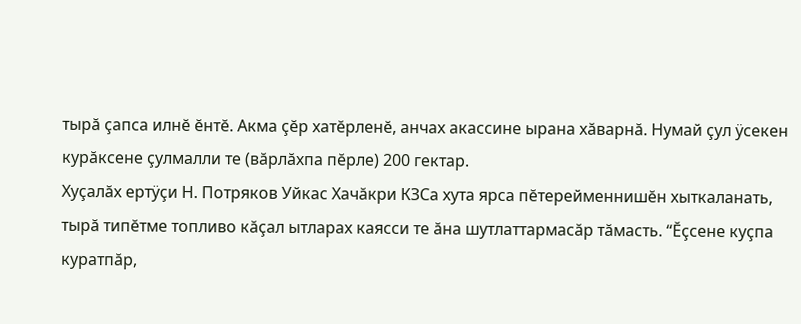тырă çапса илнĕ ĕнтĕ. Акма çĕр хатĕрленĕ, анчах акассине ырана хăварнă. Нумай çул ÿсекен курăксене çулмалли те (вăрлăхпа пĕрле) 200 гектар.
Хуçалăх ертÿçи Н. Потряков Уйкас Хачăкри КЗСа хута ярса пĕтерейменнишĕн хыткаланать, тырă типĕтме топливо кăçал ытларах каясси те ăна шутлаттармасăр тăмасть. “Ĕçсене куçпа куратпăр,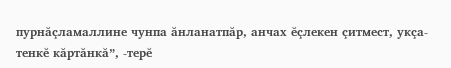пурнăçламаллине чунпа ăнланатпăр, анчах ĕçлекен çитмест, укçа-тенкĕ кăртăнкă”, -терĕ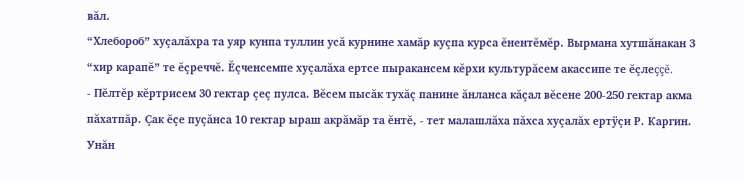вăл.
“Хлебороб” хуçалăхра та уяр кунпа туллин усă курнине хамăр куçпа курса ĕнентĕмĕр. Вырмана хутшăнакан 3 “хир карапĕ” те ĕçреччĕ. Ĕçченсемпе хуçалăха ертсе пыракансем кĕрхи культурăсем акассипе те ĕçлеççĕ.
- Пĕлтĕр кĕртрисем 30 гектар çеç пулса. Вĕсем пысăк тухăç панине ăнланса кăçал вĕсене 200-250 гектар акма пăхатпăр. Çак ĕçе пуçăнса 10 гектар ыраш акрăмăр та ĕнтĕ, - тет малашлăха пăхса хуçалăх ертÿçи Р. Каргин. Унăн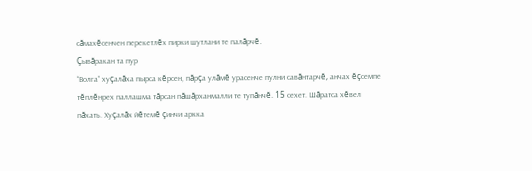сăмахĕсенчен перекетлĕх пирки шутлани те палăрчĕ.
Çывăракан та пур
“Волга” хуçалăха пырса кĕрсен, пăрçа улăмĕ урасенче пулни савăнтарчĕ, анчах ĕçсемпе тĕплĕнрех паллашма тăрсан пăшăрханмалли те тупăнчĕ. 15 сехет. Шăратса хĕвел пăхать. Хуçалăх йĕтемĕ çинчи аркка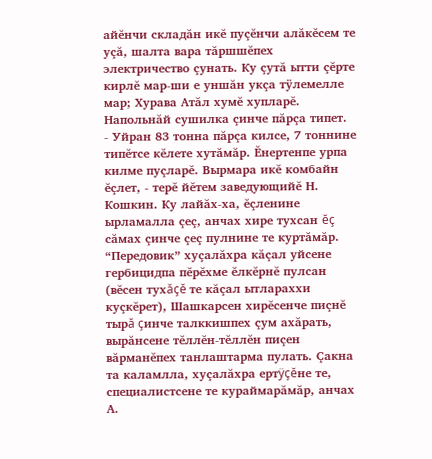айĕнчи складăн икĕ пуçĕнчи алăкĕсем те уçă, шалта вара тăршшĕпех электричество çунать. Ку çутă ытти çĕрте кирлĕ мар-ши е уншăн укçа тÿлемелле мар; Хурава Атăл хумĕ хупларĕ. Напольнăй сушилка çинче пăрçа типет.
- Уйран 83 тонна пăрçа килсе, 7 тоннине типĕтсе кĕлете хутăмăр. Ĕнертенпе урпа килме пуçларĕ. Вырмара икĕ комбайн ĕçлет, - терĕ йĕтем заведующийĕ Н. Кошкин. Ку лайăх-ха, ĕçленине ырламалла çеç, анчах хире тухсан ĕç сăмах çинче çеç пулнине те куртăмăр. “Передовик” хуçалăхра кăçал уйсене гербицидпа пĕрĕхме ĕлкĕрнĕ пулсан (вĕсен тухăçĕ те кăçал ытлараххи куçкĕрет), Шашкарсен хирĕсенче пиçнĕ тырă çинче талккишпех çум ахăрать, вырăнсене тĕллĕн-тĕллĕн пиçен вăрманĕпех танлаштарма пулать. Çакна та каламлла, хуçалăхра ертÿçĕне те, специалистсене те кураймарăмăр, анчах А.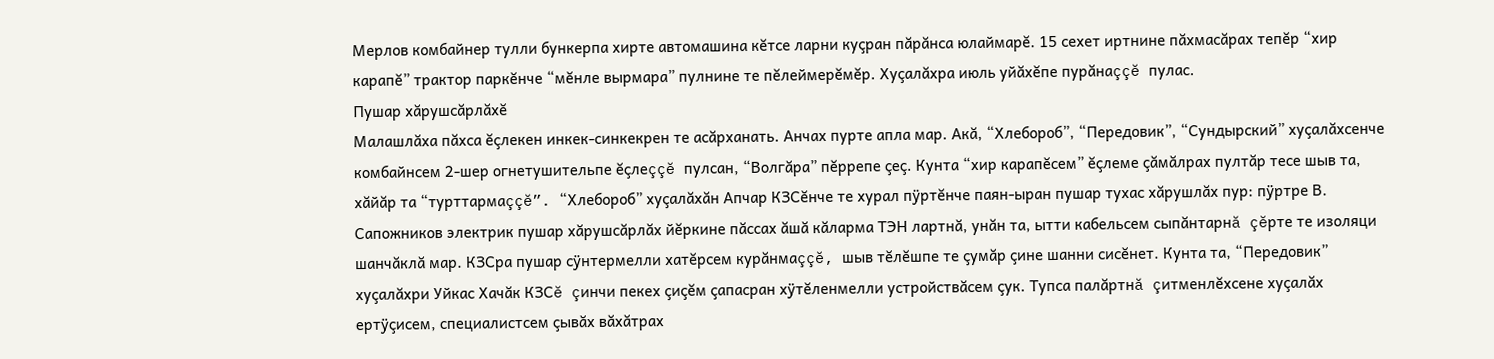Мерлов комбайнер тулли бункерпа хирте автомашина кĕтсе ларни куçран пăрăнса юлаймарĕ. 15 сехет иртнине пăхмасăрах тепĕр “хир карапĕ” трактор паркĕнче “мĕнле вырмара” пулнине те пĕлеймерĕмĕр. Хуçалăхра июль уйăхĕпе пурăнаççĕ пулас.
Пушар хăрушсăрлăхĕ
Малашлăха пăхса ĕçлекен инкек-синкекрен те асăрханать. Анчах пурте апла мар. Акă, “Хлебороб”, “Передовик”, “Сундырский” хуçалăхсенче комбайнсем 2-шер огнетушительпе ĕçлеççĕ пулсан, “Волгăра” пĕррепе çеç. Кунта “хир карапĕсем” ĕçлеме çăмăлрах пултăр тесе шыв та, хăйăр та “турттармаççĕ”. “Хлебороб” хуçалăхăн Апчар КЗСĕнче те хурал пÿртĕнче паян-ыран пушар тухас хăрушлăх пур: пÿртре В. Сапожников электрик пушар хăрушсăрлăх йĕркине пăссах ăшă кăларма ТЭН лартнă, унăн та, ытти кабельсем сыпăнтарнă çĕрте те изоляци шанчăклă мар. КЗСра пушар сÿнтермелли хатĕрсем курăнмаççĕ, шыв тĕлĕшпе те çумăр çине шанни сисĕнет. Кунта та, “Передовик” хуçалăхри Уйкас Хачăк КЗСĕ çинчи пекех çиçĕм çапасран хÿтĕленмелли устройствăсем çук. Тупса палăртнă çитменлĕхсене хуçалăх ертÿçисем, специалистсем çывăх вăхăтрах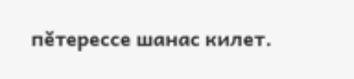пĕтерессе шанас килет.